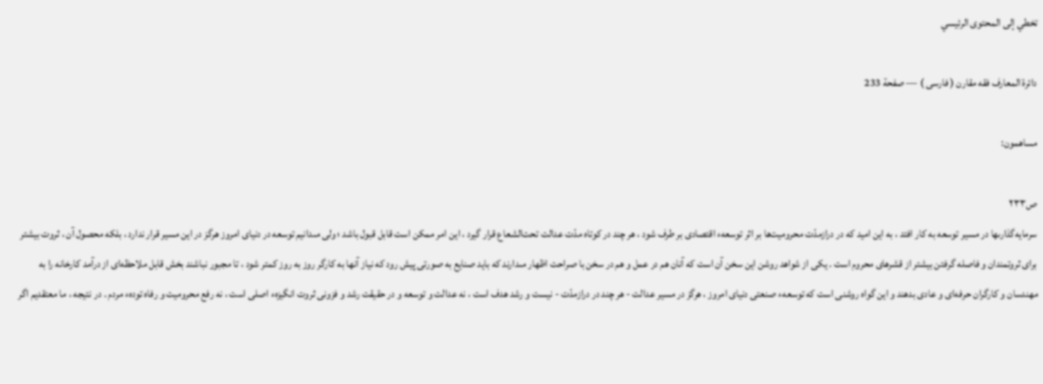تخطي إلى المحتوى الرئيسي

دائرة المعارف فقه مقارن ( فارسى ) — صفحة 233

مساهمون:

ص٢٣٣
سرمايه‌گذارىها در مسير توسعه به كار افتد ، به اين اميد كه در درازمدّت محروميت‌ها بر اثر توسعهء اقتصادى بر طرف شود ، هر چند در كوتاه مدّت عدالت تحت‌الشعاع قرار گيرد ، اين امر ممكن است قابل قبول باشد ؛ ولى مىدانيم توسعه در دنياى امروز هرگز در اين مسير قرار ندارد ، بلكه محصول آن ، ثروت بيشتر براى ثروتمندان و فاصله گرفتن بيشتر از قشرهاى محروم است . يكى از شواهد روشن اين سخن آن است كه آنان هم در عمل و هم در سخن با صراحت اظهار مىدارند كه بايد صنايع به صورتى پيش رود كه نياز آنها به كارگر روز به روز كمتر شود ، تا مجبور نباشند بخش قابل ملاحظه‌اى از درآمد كارخانه را به مهندسان و كارگران حرفه‌اى و عادى بدهند و اين گواه روشنى است كه توسعهء صنعتى دنياى امروز ، هرگز در مسير عدالت - هر چند در درازمدّت - نيست و رشد هدف است ، نه عدالت و توسعه و در حقيقت رشد و فزونى ثروت انگيزهء اصلى است ، نه رفع محروميت و رفاه تودهء مردم . در نتيجه ، ما معتقديم اگر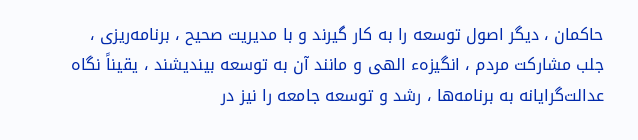حاكمان ، ديگر اصول توسعه را به كار گيرند و با مديريت صحيح ، برنامه‌ريزى ، جلب مشاركت مردم ، انگيزهء الهى و مانند آن به توسعه بينديشند ، يقيناً نگاه عدالت‌گرايانه به برنامه‌ها ، رشد و توسعه جامعه را نيز در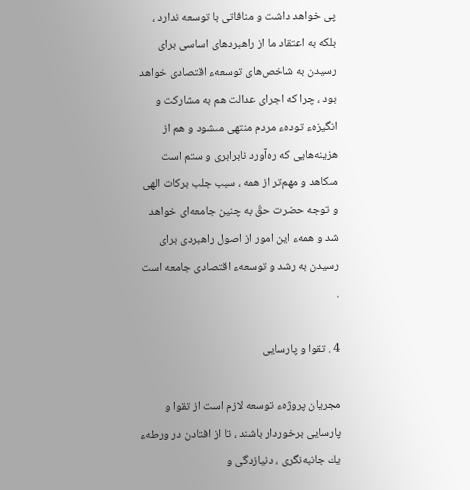پى خواهد داشت و منافاتى با توسعه ندارد ، بلكه به اعتقاد ما از راهبردهاى اساسى براى رسيدن به شاخص‌هاى توسعهء اقتصادى خواهد بود ، چرا كه اجراى عدالت هم به مشاركت و انگيزهء تودهء مردم منتهى مىشود و هم از هزينه‌هايى كه ره‌آورد نابرابرى و ستم است مىكاهد و مهم‌تر از همه ، سبب جلب بركات الهى و توجه حضرت حقّ به چنين جامعه‌اى خواهد شد و همهء اين امور از اصول راهبردى براى رسيدن به رشد و توسعهء اقتصادى جامعه است .

4 . تقوا و پارسايى

مجريان پروژهء توسعه لازم است از تقوا و پارسايى برخوردار باشند ، تا از افتادن در ورطهء يك جانبه‌نگرى ، دنيازدگى و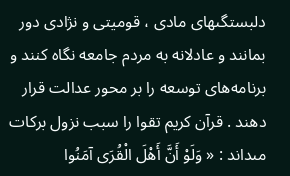دلبستگىهاى مادى ، قوميتى و نژادى دور بمانند و عادلانه به مردم جامعه نگاه كنند و برنامه‌هاى توسعه را بر محور عدالت قرار دهند . قرآن كريم تقوا را سبب نزول بركات مىداند : « وَلَوْ أَنَّ أَهْلَ الْقُرَى آمَنُوا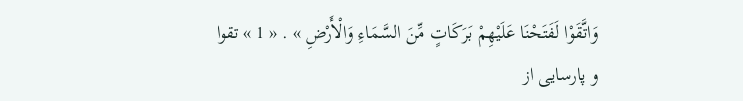وَاتَّقَوْا لَفَتَحْنَا عَلَيْهِمْ بَرَكَاتٍ مِّنَ السَّمَاءِ وَالْأَرْضِ » . « 1 » تقوا و پارسايى از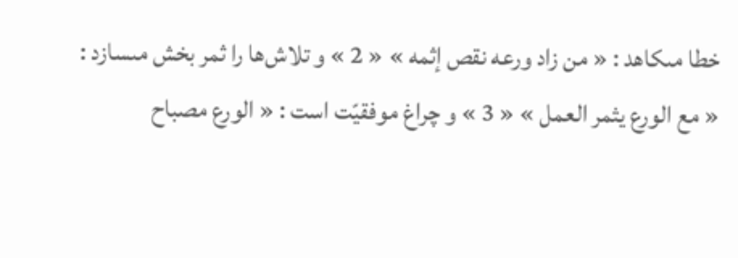خطا مىكاهد : « من زاد ورعه نقص إثمه » « 2 » و تلاش‌ها را ثمر بخش مىسازد : « مع الورع يثمر العمل » « 3 » و چراغ موفقيّت است : « الورع مصباح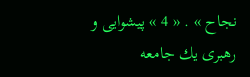نجاح » . « 4 » پيشوايى و رهبرى يك جامعه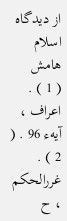از ديدگاه اسلام
هامش
( 1 ) . اعراف ، آيهء 96 . ( 2 ) . غررالحكم ، ح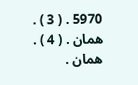5970 . ( 3 ) . همان . ( 4 ) . همان .